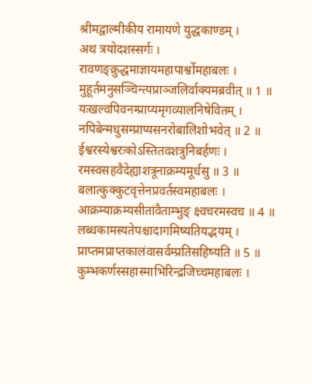श्रीमद्वाल्मीकीय रामायणे युद्धकाण्डम् ।
अथ त्रयोदशस्सर्गः ।
रावणङ्क्रुद्धमाज्ञायमहापार्श्वोमहाबलः ।
मुहूर्तमनुसञ्चिन्त्यप्राञ्जलिर्वाक्यमब्रवीत् ॥ 1 ॥
यःखल्वपिवनम्प्राप्यमृगव्यालनिषेवितम् ।
नपिबेन्मधुसम्प्राप्यसनरोबालिशोभवेत् ॥ 2 ॥
ईश्वरस्येश्वरःकोऽस्तितवशत्रुनिबर्हणः ।
रमस्वसहवैदेह्याशत्रूनाक्रम्यमूर्धसु ॥ 3 ॥
बलात्कुक्कुटवृत्तेनप्रवर्तस्वमहाबलः ।
आक्रम्याक्रम्यसीतांवैताम्भुङ् क्ष्वचरमस्वच ॥ 4 ॥
लब्धकामस्यतेपश्चादागमिष्यतियद्भयम् ।
प्राप्तमप्राप्तकालंवासर्वम्प्रतिसहिष्यति ॥ 5 ॥
कुम्भकर्णस्सहास्माभिरिन्द्रजिच्चमहाबलः ।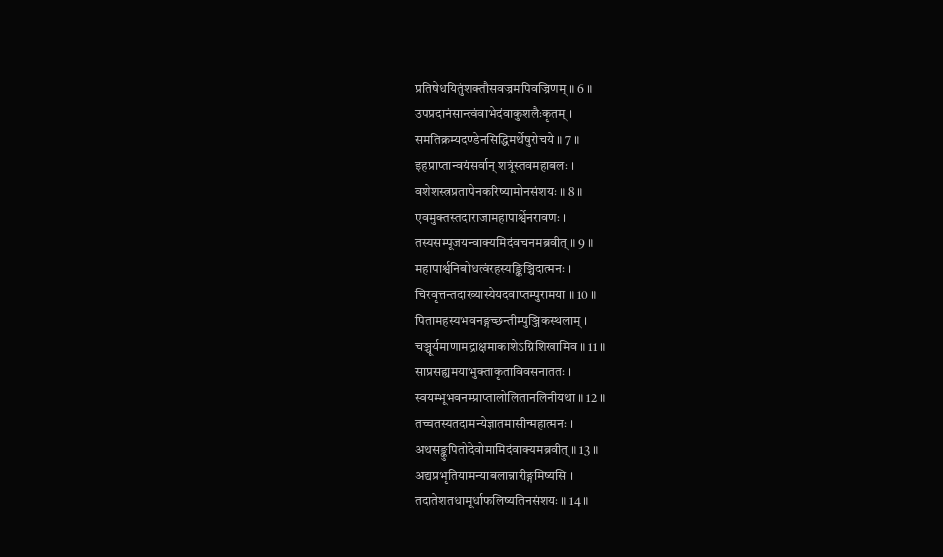प्रतिषेधयितुंशक्तौसवज्रमपिवज्रिणम् ॥ 6 ॥
उपप्रदानंसान्त्वंवाभेदंवाकुशलैःकृतम् ।
समतिक्रम्यदण्डेनसिद्धिमर्थेषुरोचये ॥ 7 ॥
इहप्राप्तान्वयंसर्वान् शत्रूंस्तवमहाबलः ।
वशेशस्त्रप्रतापेनकरिष्यामोनसंशयः ॥ 8 ॥
एवमुक्तस्तदाराजामहापार्श्वेनरावणः ।
तस्यसम्पूजयन्वाक्यमिदंवचनमब्रवीत् ॥ 9 ॥
महापार्श्वनिबोधत्वंरहस्यङ्किञ्चिदात्मनः ।
चिरवृत्तन्तदाख्यास्येयदवाप्तम्पुरामया ॥ 10 ॥
पितामहस्यभवनङ्गच्छन्तीम्पुञ्जिकस्थलाम् ।
चञ्चूर्यमाणामद्राक्षमाकाशेऽग्निशिखामिव ॥ 11 ॥
साप्रसह्यमयाभुक्ताकृताविवसनाततः ।
स्वयम्भूभवनम्प्राप्तालोलितानलिनीयथा ॥ 12 ॥
तच्चतस्यतदामन्येज्ञातमासीन्महात्मनः ।
अथसङ्कुपितोदेवोमामिदंवाक्यमब्रवीत् ॥ 13 ॥
अद्यप्रभृतियामन्याबलान्नारीङ्गमिष्यसि ।
तदातेशतधामूर्धाफलिष्यतिनसंशयः ॥ 14 ॥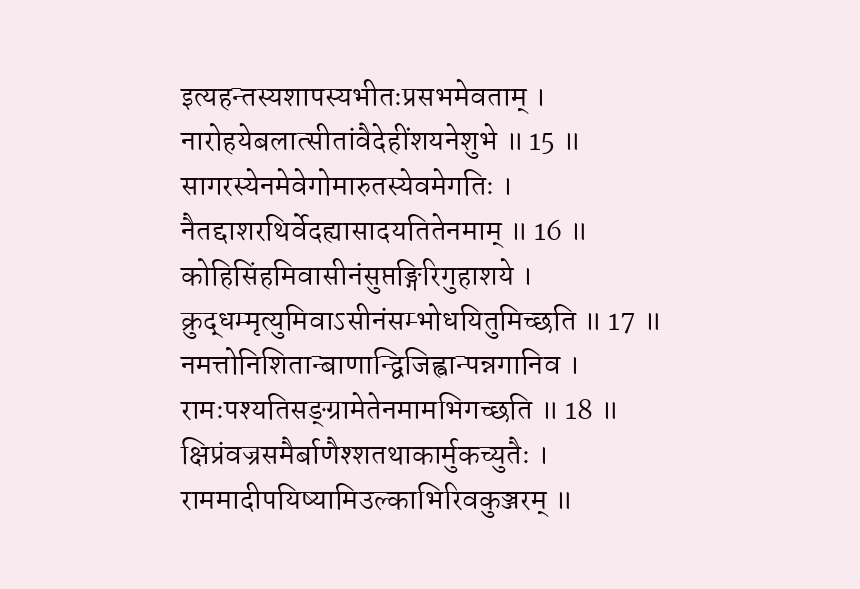इत्यहन्तस्यशापस्यभीतःप्रसभमेवताम् ।
नारोहयेबलात्सीतांवैदेहींशयनेशुभे ॥ 15 ॥
सागरस्येनमेवेगोमारुतस्येवमेगतिः ।
नैतद्दाशरथिर्वेदह्यासादयतितेनमाम् ॥ 16 ॥
कोहिसिंहमिवासीनंसुप्तङ्गिरिगुहाशये ।
क्रुद्धम्मृत्युमिवाऽसीनंसम्भोधयितुमिच्छति ॥ 17 ॥
नमत्तोनिशितान्बाणान्द्विजिह्वान्पन्नगानिव ।
रामःपश्यतिसङ्ग्रामेतेनमामभिगच्छति ॥ 18 ॥
क्षिप्रंवज्रसमैर्बाणैश्शतथाकार्मुकच्युतैः ।
राममादीपयिष्यामिउल्काभिरिवकुञ्जरम् ॥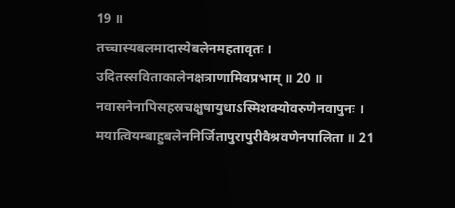19 ॥
तच्चास्यबलमादास्येबलेनमहतावृतः ।
उदितस्सविताकालेनक्षत्राणामिवप्रभाम् ॥ 20 ॥
नवासनेनापिसहस्रचक्षुषायुधाऽस्मिशक्योवरुणेनवापुनः ।
मयात्वियम्बाहुबलेननिर्जितापुरापुरीवैश्रवणेनपालिता ॥ 21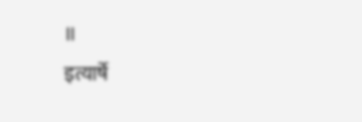॥
इत्यार्षे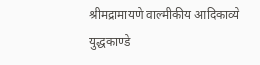श्रीमद्रामायणे वाल्मीकीय आदिकाव्ये युद्धकाण्डे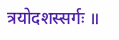त्रयोदशस्सर्गः ॥